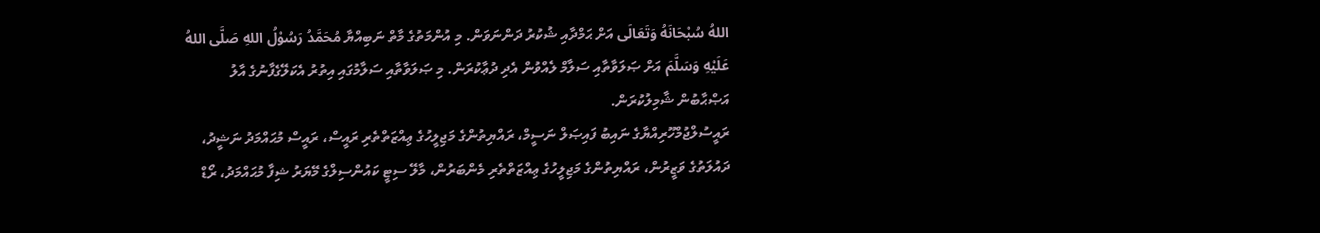اللهُ سُبْحَانَهُ وَتَعَالَى އަށް ޙަމްދާއި ޝުކުރު ދަންނަވަން. މި އުންމަތުގެ މާތް ނަބިއްޔާ مُحَمَّدُ رَسُوْلُ اللهِ صَلَّى اللهُ عَلَيْهِ وَسَلَّمَ އަށް ޞަލަވާތާއި ސަލާމް ލެއްވުން އެދި ދުޢާކުރަން. މި ޞަލަވާތާއި ސަލާމުގައި އިތުރު އެކަލޭގެފާނުގެ އާލު އަޞްޙާބުން ޝާމިލުކުރަން.
ރައީސުލްޖުމްހޫރިއްޔާގެ ނައިބު ފައިޞަލް ނަސީމް، ރައްޔިތުންގެ މަޖިލީހުގެ ޢިއްޒަތްތެރި ރައީސް، ރައީސް މުޙައްމަދު ނަޝީދު، ދައުލަތުގެ ވަޒީރުން، ރައްޔިތުންގެ މަޖިލީހުގެ ޢިއްޒަތްތެރި މެންބަރުން، މާލޭ ސިޓީ ކައުންސިލްގެ މޭޔަރު ޝިފާ މުޙައްމަދު، ރޯޑް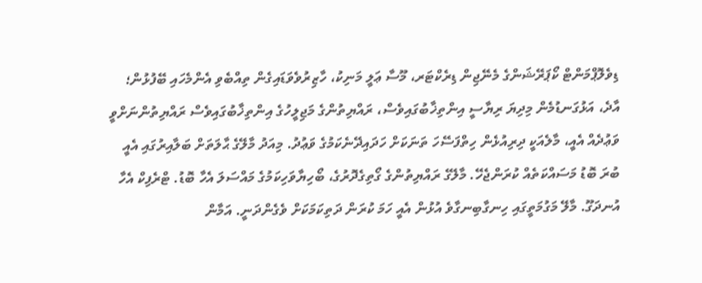ޑިވެލޮޕްމަންޓް ކޯޕަރޭޝަންގެ މެނޭޖިން ޑިރެކްޓަރ، މޫސާ ޢަލީ މަނިކު، ހާޒިރުވެވަޑައިގެން ތިއްބެވި އެންމެހައި ބޭފުޅުން؛
އާދެ، އަޅުގަނޑުމެން މިދިޔަ ރިޔާސީ އިންތިޚާބުގައިވެސް، ރައްޔިތުންގެ މަޖިލީހުގެ އިންތިޚާބުގައިވެސް ރައްޔިތުންނަށްވީ ވަޢުދެއް އެއީ، މާލެއަކީ ދިރިއުޅެން ހިތްފަސޭހަ ތަނަކަށް ހަދައިދޭނެކަމުގެ ވަޢުދު. މިއަދު މާލޭގެ ޙާލަތަށް ބަލާއިރުގައި އެއީ ބުރަ ބޮޑު މަސައްކަތެއް ކުރަންޖެހޭ. މާލޭގެ ރައްޔިތުންގެ ގޯތިގެދޮރުގެ، ބޯހިޔާވަހިކަމުގެ މައްސަލަ އެހާ ބޮޑު. ޓްރެފިކް އެހާ އުނދަގޫ. މާލޭ މަގުމަތީގައި ހިނގާބިނގާވެ އުޅުން އެއީ ހަމަ ކުރަން ދަތިކަމަކަށް ވެގެންދަނީ. އަމާން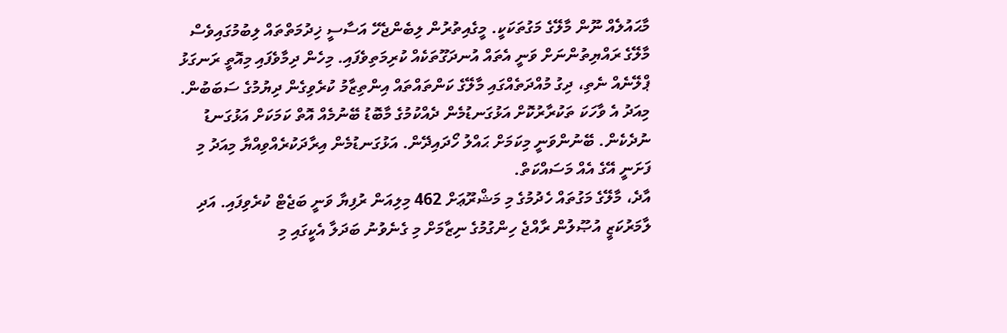މާޙައުލެއް ނޫން މާލޭގެ މަގުތަކަކީ. މީގެއިތުރުން ލިބެންޖެހޭ އަސާސީ ޚިދުމަތްތައް ލިބުމުގައިވެސް މާލޭގެ ރައްޔިތުންނަށް ވަނީ އެތައް އުނދަގޫތަކެއް ކުރިމަތިވެފައި. މިހެން ދިމާވެފައި މިއޮތީ ރަނގަޅު ޕްލޭނެއް ނެތި، ދިގު މުއްދަތެއްގައި މާލޭގެ ކަންތައްތައް އިންތިޒާމު ކުރެވިގެން ދިޔުމުގެ ސަބަބުން. މިއަދު އެ ވާހަކަ ތަކުރާރުކޮށް އަޅުގަނޑުމެން ދެއްކުމުގެ މާބޮޑު ބޭނުމެއް އޮތް ކަމަކަށް އަޅުގަނޑު ނުދެކެން. ބޭނުންވަނީ މިކަމަށް ޙައްލު ހޯދައިދޭން. އަޅުގަނޑުމެން އިރާދަކުރެއްވިއްޔާ މިއަދު މި ފަށަނީ އޭގެ އެއް މަސައްކަތް.
އާދެ، މާލޭގެ މަގުތައް ހެދުމުގެ މި މަޝްރޫޢަށް 462 މިލިއަން ރުފިޔާ ވަނީ ބަޖެޓް ކުރެވިފައި. އަދި ލާމަރުކަޒީ އުޞޫލުން ރާއްޖެ ހިންގުމުގެ ނިޒާމަށް މި ގެނެވުނު ބަދަލާ އެކީގައި މި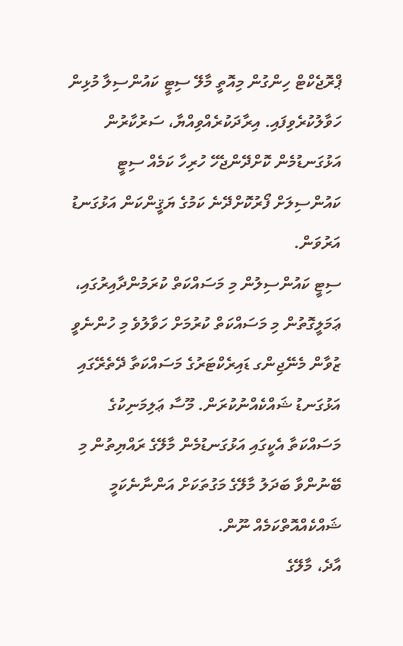ޕްރޮޖެކްޓް ހިންގުން މިއޮތީ މާލޭ ސިޓީ ކައުންސިލާ މުޅިން ހަވާލުކުރެވިފައި. އިރާދަކުރެއްވިއްޔާ، ސަރުކާރުން އަޅުގަނޑުމެން ކޮށްދޭންޖެހޭ ހުރިހާ ކަމެއް ސިޓީ ކައުންސިލަށް ފޯރުކޮށްދޭނެ ކަމުގެ ޔަޤީންކަން އަޅުގަނޑު އަރުވަން.
ސިޓީ ކައުންސިލުން މި މަސައްކަތް ކުރަމުންދާއިރުގައި، ޢަމަލީގޮތުން މި މަސައްކަތް ކުރުމަށް ހަވާލުވެ މި ހުންނެވީ ޒުވާން މެނޭޖިންގ ޑައިރެކްޓަރުގެ މަސައްކަތާ ދޭތެރޭގައި އަޅުގަނޑު ޝައްކެއްނުކުރަން. މޫސާ ޢަލިމަނިކުގެ މަސައްކަތާ އެކީގައި އަޅުގަނޑުމެން މާލޭގެ ރައްޔިތުން މި ބޭނުންވާ ބަދަލު މާލޭގެ މަގުތަކަށް އަންނާނެކަމީ ޝައްކެއްއޮތްކަމެއް ނޫން.
އާދެ، މާލޭގެ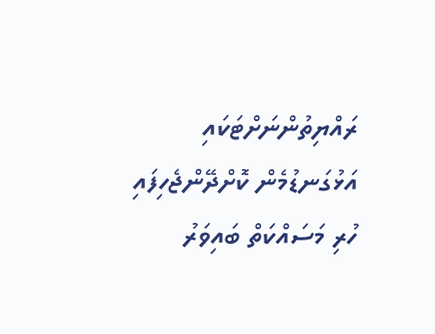ރައްޔިތުންނަށްޓަކައި އަޅުގަނޑުމެން ކޮށްދޭންޖެހިފައި ހުރި މަސައްކަތް ބައިވަރު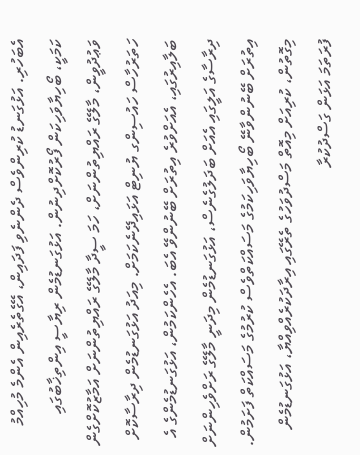އެބަހުރި. އަޅުގަނޑު ކުރިންވެސް ދެންނެވި ފަދައިން، އޭގެތެރެއިން އެންމެ މުހިއްމު ކަމަކީ، ބޯހިޔާވަހިކަން ފޯރުކޮށްދިނުން. އަޅުގަނޑުމެން ރިޔާސީ އިންތިޚާބުގައި ވަޢުދުވީން، މާލޭގެ ރައްޔިތުންނަށް، ހަމަ ސީދާ މާލޭގެ ރައްޔިތުންނަށް އަމާޒުކޮށްގެން ހަތަރުހާސް ހައުސިންގ ޔުނިޓް އަޅައިދޭނެކަމަށް. މިއަދު އަޅުގަނޑުމެން ދިރާސާކޮށް ބަލާއިރުގައި، އެއަށްވުރެ އިތުރަށް ބޭނުންވޭ އެބަ. އެހެންކަމުން، އަޅުގަނޑުމެންގެ އެ ދިރާސާގެ އަލީގައި އެއަށް ބަދަލުގެނެސް، އަޅުގަނޑުމެން މިދަނީ މާލޭގެ ރަށްވެހިންނަށް އިތުރަށް ބޭނުންވާނޭ ބޯހިޔާވަހިކަމުގެ މަސައްކަތްވެސް ކުރުމުގެ މަސައްކަތް ފަށަމުން. މިގޮތުން، ކުރިއަށް މިއޮތް މަސްދުވަހުގެ ތެރޭގައި އިރާދަކުރެއްވިއްޔާ، އަޅުގަނޑުމެން ފުރަތަމަ އަޅަން ގަސްދުކުރާ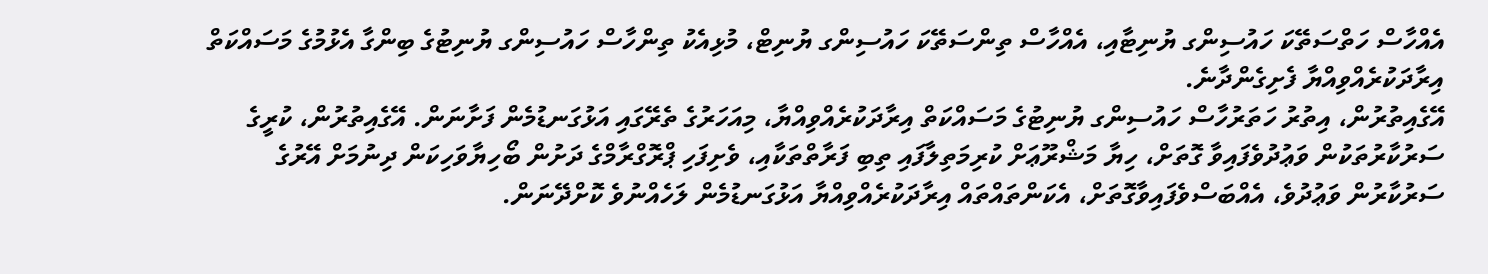އެއްހާސް ހަތްސަތޭކަ ހައުސިންގ ޔުނިޓާއި، އެއްހާސް ތިންސަތޭކަ ހައުސިންގ ޔުނިޓް، މުޅިއެކު ތިންހާސް ހައުސިންގ ޔުނިޓުގެ ބިންގާ އެޅުމުގެ މަސައްކަތް އިރާދަކުރެއްވިއްޔާ ފެށިގެންދާނެ.
އޭގެއިތުރުން، އިތުރު ހަތަރުހާސް ހައުސިންގ ޔުނިޓުގެ މަސައްކަތް އިރާދަކުރެއްވިއްޔާ، މިއަހަރުގެ ތެރޭގައި އަޅުގަނޑުމެން ފަށާނަން. އޭގެއިތުރުން، ކުރީގެ ސަރުކާރުތަކުން ވަޢުދުވެފައިވާ ގޮތަށް، ހިޔާ މަޝްރޫޢަށް ކުރިމަތިލާފައި ތިބި ފަރާތްތަކާއި، ވެށިފަހި ޕްރޮގްރާމްގެ ދަށުން ބޯހިޔާވަހިކަން ދިނުމަށް އޭރުގެ ސަރުކާރުން ވަޢުދުވެ، އެއްބަސްވެފައިވާގޮތަށް، އެކަންތައްތައް އިރާދަކުރެއްވިއްޔާ އަޅުގަނޑުމެން ލަހެއްނުވެ ކޮށްދޭނަން.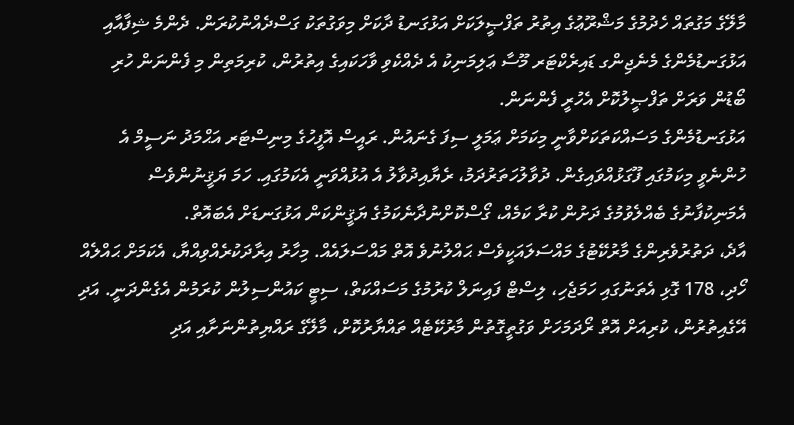މާލޭގެ މަގުތައް ހެދުމުގެ މަޝްރޫޢުގެ އިތުރު ތަފްޞީލަކަށް އަޅުގަނޑު ދާކަށް މިވަގުތަކު ގަސްދެއްނުކުރަން. ދެންމެ ޝިފާއާއި އަޅުގަނޑުމެންގެ މެނެޖިންގ ޑައިރެކްޓަރ މޫސާ ޢަލިމަނިކު އެ ދެއްކެވި ވާހަކައިގެ އިތުރުން، ކުރިމަތިން މި ފެންނަން ހުރި ބޯޑުން ވަރަށް ތަފްޞީލުކޮށް އެހުރީ ފެންނަން.
އަޅުގަނޑުމެންގެ މަސައްކަތަކަށްވާނީ މިކަމަށް ޢަމަލީ ސިފަ ގެނައުން. ރައީސް އޮފީހުގެ މިނިސްޓަރ އަޙްމަދު ނަސީމް އެ ހުންނެވީ މިކަމުގައި ފޫގަޅުއްވައިގެން. ދުވާލުހަތަރުދަމު، ރެޔާއިދުވާލު އެ އުޅުއްވަނީ އެކަމުގައި. ހަމަ ޔަޤީނުންވެސް އެމަނިކުފާނުގެ ބެއްލެވުމުގެ ދަށުން ކުރާ ކަމެއް، ގޯސްކޮށްނުދާނެކަމުގެ ޔަޤީންކަން އަޅުގަނޑަށް އެބައޮތް.
އާދެ، ދަތުރުވެރިންގެ މާރުކޭޓުގެ މައްސަލައަކީވެސް ޙައްލުނުވެ އޮތް މައްސަލައެއް. މިހާރު އިރާދަކުރެއްވިއްޔާ، އެކަމަށް ޙައްލެއް ހޯދި، 178 ގޮޅި އެތަނުގައި ހަމަޖެހި، ލިސްޓް ފައިނަލް ކުރުމުގެ މަސައްކަތް، ސިޓީ ކައުންސިލުން ކުރަމުން އެގެންދަނީ. އަދި އޭގެއިތުރުން، ކުރިއަށް އޮތް ރޯދަމަހަށް ވަގުތީގޮތުން މާރުކޭޓެއް ތައްޔާރުކޮށް، މާލޭގެ ރައްޔިތުންނަށާއި އަދި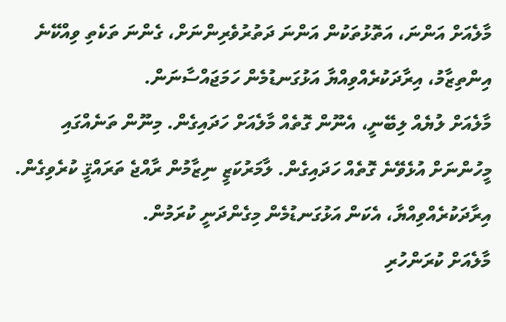މާލެއަށް އަންނަ، އަތޮޅުތަކުން އަންނަ ދަތުރުވެރިންނަށް، ގެންނަ ތަކެތި ވިއްކޭނެ އިންތިޒާމު، އިރާދަކުރެއްވިއްޔާ އަޅުގަނޑުމެން ހަމަޖައްސާނަން.
މާލެއަށް ލުޔެއް ލިބޭނީ، އެނޫން ގޮތެއް މާލެއަށް ހަދައިގެން. މިނޫން ތަނެއްގައި މީހުންނަށް އުޅެވޭނެ ގޮތެއް ހަދައިގެން. ލާމަރުކަޒީ ނިޒާމުން ރާއްޖެ ތަރައްޤީ ކުރެވިގެން. އިރާދަކުރެއްވިއްޔާ، އެކަން އަޅުގަނޑުމެން މިގެންދަނީ ކުރަމުން.
މާލެއަށް ކުރަންހުރި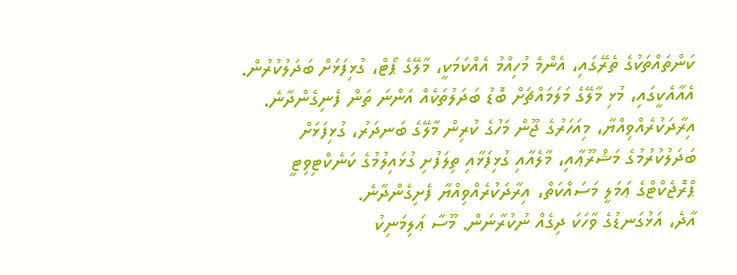ކަންތައްތަކުގެ ތެރޭގައި، އެންމެ މުހިއްމު އެއްކަމަކީ، މާލޭގެ ޕޯޓް، ގުޅިފަޅަށް ބަދަލުކުރުން. އެއާއެކީގައި، މުޅި މާލޭގެ މަލަމައްޗަށް ބޮޑު ބަދަލުތަކެއް އަންނަ ތަން ފެނިގެންދާނެ. އިރާދަކުރެއްވިއްޔާ، މިއަހަރުގެ ޖޫން މަހުގެ ކުރިން މާލޭގެ ބަނދަރު، ގުޅިފަޅަށް ބަދަލުކުރުމުގެ މަޝްރޫޢާއި، މާލެއާއި ގުޅިފަޅާއި ތިލަފުށި ގުޅައިލުމުގެ ކަނެކްޓިވިޓީ ޕްރޮޖެކްޓްގެ ޢަމަލީ މަސައްކަތް، އިރާދަކުރެއްވިއްޔާ ފެށިގެންދާނެ.
އާދެ، އަޅުގަނޑުގެ ވާހަކަ ދިގެއް ނުކުރާނަން. މޫސާ ޢަލިމަނިކު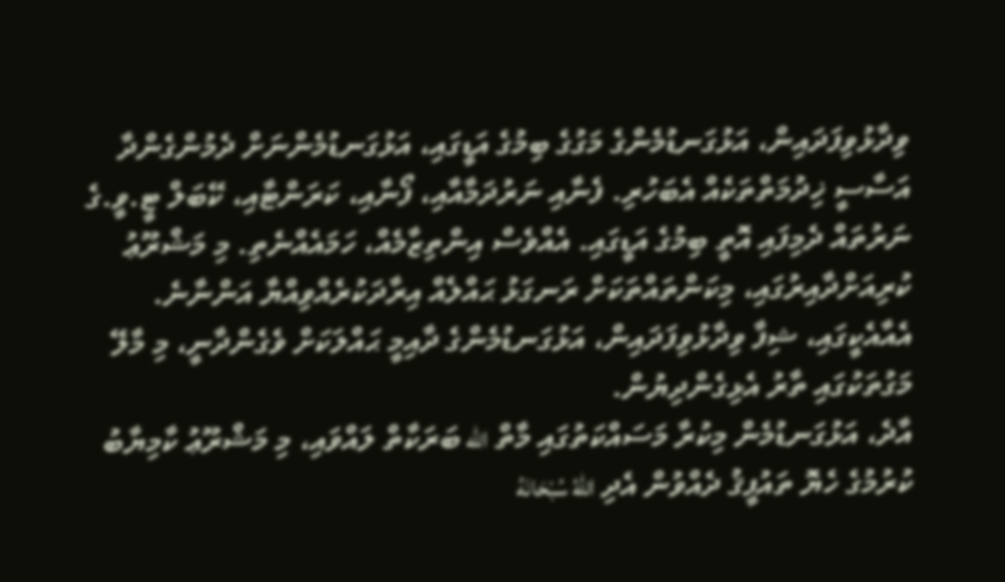ވިދާޅުވިފަދައިން، އަޅުގަނޑުމެންގެ މަގުގެ ބިމުގެ އަޑީގައި، އަޅުގަނޑުމެންނަށް ދެމުންގެންދާ އަސާސީ ޚިދުމަތްތަކެއް އެބަހުރި. ފެނާއި ނަރުދަމާއާއި، ފޯނާއި، ކަރަންޓާއި، ކޭބަލް ޓީ.ވީ.ގެ ނަރުތައް ދެމިފައި އޮތީ ބިމުގެ އަޑީގައި. އެއްވެސް އިންތިޒާމެއް، ހަމައެއްނެތި. މި މަޝްރޫޢު ކުރިއަށްދާއިރުގައި، މިކަންތައްތަކަށް ރަނގަޅު ޙައްލެއް އިރާދަކުރެއްވިއްޔާ އަންނާނެ. އެއާއެކީގައި، ޝިފާ ވިދާޅުވިފަދައިން، އަޅުގަނޑުމެންގެ ދާއިމީ ޙައްލަކަށް ވެގެންދާނީ، މި މާލޭ މަގުތަކުގައި ތާރު އެޅިގެންދިޔުން.
އާދެ، އަޅުގަނޑުމެން މިކުރާ މަސައްކަތުގައި މާތް الله ބަރަކާތް ލައްވައި، މި މަޝްރޫޢު ކާމިޔާބު ކުރުމުގެ ހެޔޮ ތައުފީޤު ދެއްވުން އެދި اللهُ سُبْحَانَهُ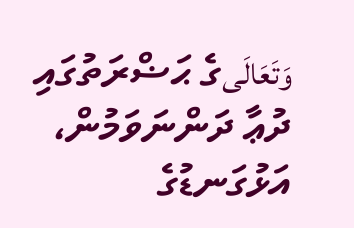وَتَعَالَىގެ ޙަޟްރަތުގައި ދުޢާ ދަންނަވަމުން، އަޅުގަނޑުގެ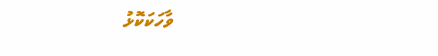ވާހަކަކޮޅު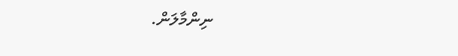ނިންމާލަން.